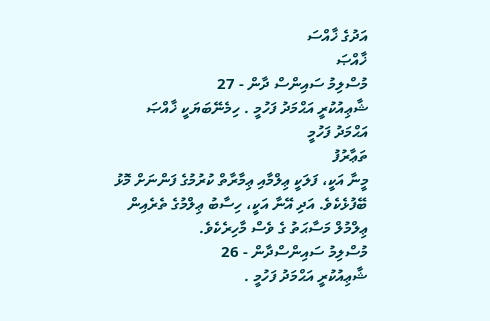އަދުގެ ޚާއްސަ
ޚާއްޞަ
މުސްލިމު ސައިންސް ދާން - 27
ޝާޢިއުކުރީ އަޙްމަދު ފަހުމީ . ހިމެނޭބަޔަކީ ޚާއްޞަ
އަޙްމަދު ފަހުމީ
ތަޢާރުފު
މީނާ އަކީ، ފަލަކީ ޢިލްމާއި ޢިމާރާތް ކުރުމުގެ ފަންނަށް މޮޅު ބޭފުޅެކެވެ. އަދި އޭނާ އަކީ، ހިސާބު ޢިލްމުގެ ތެރެއިން ޢިލްމުލް މަސާޙަތު ގެ ވެސް މާހިރެކެވެ.
މުސްލިމު ސައިންސްދާން - 26
ޝާޢިއުކުރީ އަޙްމަދު ފަހުމީ .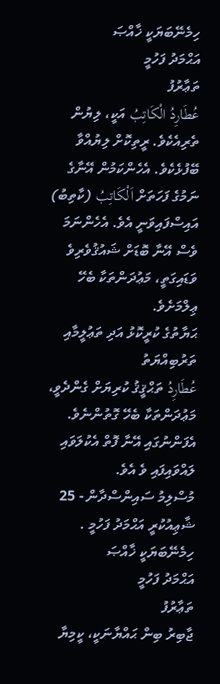ހިމެނޭބަޔަކީ ޚާއްޞަ
އަޙްމަދު ފަހުމީ
ތަޢާރުފު
عُطَارِدُ الْكَاتِبُ އަކީ، ލިޔުން ތެރިއެކެވެ. ރީތިކޮށް ލިޔުއްވާ ބޭފުޅެކެވެ. އެހެންކަމުން އޭނާގެ ނަމުގެ ފަހަތަށް اَلْكَاتِبُ (ކާތިބު) އައިސްފައިވަނީ އެވެ. އެހެންނަމަ ވެސް އޭނާ ބޮޑަށް ޝައުޤުވެރިވެ ވަޑައިގަތީ، މަޢުދަންތަކާ ބެހޭ ޢިލްމަށެވެ.
ޙަޔާތުގެ ކުރީކޮޅު އަދި ތަޢުލީމާއި ތަރުބިއްޔަތު
عُطَارِدُ ތަޙްޤީޤު ކުރިޔަށް ގެންދެވީ، މަޢުދަންތަކާ ބެހޭ ގޮތުންނެވެ. އެފަންނުގައި އޭނާ ފޮތް އެކުލަވައި ލައްވައިފައި ވެ އެވެ.
މުސްލިމު ސައިންސްދާން - 25
ޝާޢިއުކުރީ އަޙްމަދު ފަހުމީ . ހިމެނޭބަޔަކީ ޚާއްޞަ
އަޙްމަދު ފަހުމީ
ތަޢާރުފު
ޖާބިރު ބިން ޙައްޔާނަކީ، ކީމިޔާ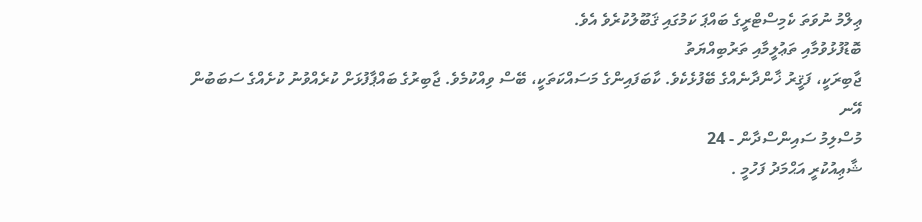ޢިލްމު ނުވަތަ ކެމިސްޓްރީގެ ބައްޕަ ކަމުގައި ޤަބޫލުކުރެވެ އެވެ.
ބޮޑުފުޅުވުމާއި ތަޢުލީމާއި ތަރުބިއްޔަތު
ޖާބިރަކީ، ފަޤީރު ޚާންދާނެއްގެ ބޭފުޅެކެވެ. ކާބަފައިންގެ މަސައްކަތަކީ، ބޭސް ވިއްކުމެވެ. ޖާބިރުގެ ބައްޕާފުޅަށް ކުރެއްވުނު ކުށެއްގެ ސަބަބުން އޭނ
މުސްލިމު ސައިންސްދާން - 24
ޝާޢިއުކުރީ އަޙްމަދު ފަހުމީ .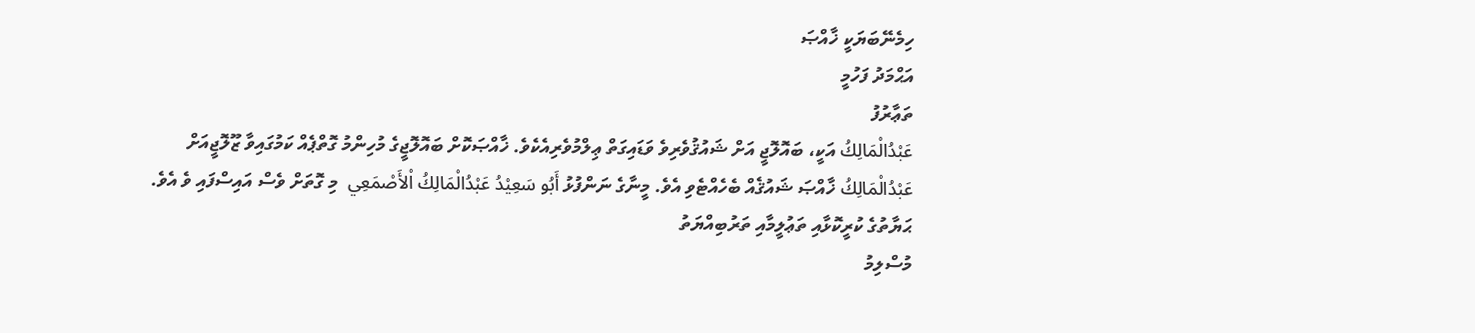ހިމެނޭބަޔަކީ ޚާއްޞަ
އަޙްމަދު ފަހުމީ
ތަޢާރުފު
عَبْدُالْمَالِكُ އަކީ، ބައޮލޮޖީ އަށް ޝައުޤުވެރިވެ ވަޑައިގަތް ޢިލްމުވެރިއެކެވެ. ޚާއްޞަކޮށް ބައޮލޮޖީގެ މުހިންމު ގޮތްޕެއް ކަމުގައިވާ ޒޫލޮޖީއަށް عَبْدُالْمَالِكُ ޚާއްޞަ ޝައުޤެއް ބެހެއްޓެވި އެވެ. މީނާގެ ނަންފުޅު أَبُو سَعِيْدُ عَبْدُالْمَالِكُ اْلأَصْمَعِي  މި ގޮތަށް ވެސް އައިސްފައި ވެ އެވެ.
ޙަޔާތުގެ ކުރީކޮޅާއި ތަޢުލީމާއި ތަރުބިއްޔަތު
މުސްލިމު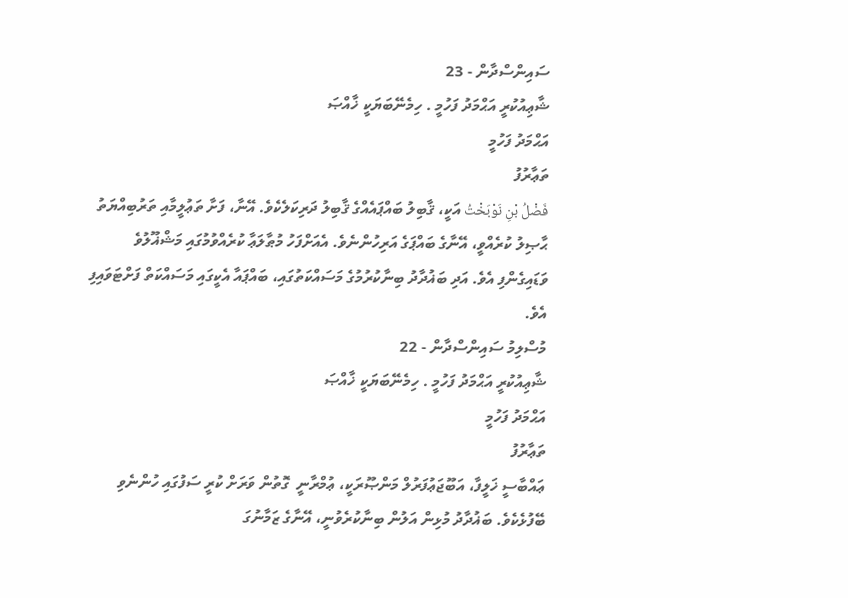ސައިންސްދާން - 23
ޝާޢިއުކުރީ އަޙްމަދު ފަހުމީ . ހިމެނޭބަޔަކީ ޚާއްޞަ
އަޙްމަދު ފަހުމީ
ތަޢާރުފު
فَضْلُ بْنِ نَوْبَخْتُ އަކީ، ޤާބިލު ބައްޕައެއްގެ ޤާބިލު ދަރިކަލެކެވެ. އޭނާ، ފަށާ ތަޢުލީމާއި ތަރުބިއްޔަތު ޙާޞިލު ކުރެއްވީ، އޭނާގެ ބައްޕަގެ އަރިހުންނެވެ. އެއަށްފަހު މުޠާލަޢާ ކުރެއްވުމުގައި މަޝްޣޫލުވެ ވަޑައިގެންފި އެވެ. އަދި ބަޣުދާދު ބިނާކުރުމުގެ މަސައްކަތުގައި، ބައްޕައާ އެކީގައި މަސައްކަތް ފަށްޓަވައިފި އެވެ.
މުސްލިމު ސައިންސްދާން - 22
ޝާޢިއުކުރީ އަޙްމަދު ފަހުމީ . ހިމެނޭބަޔަކީ ޚާއްޞަ
އަޙްމަދު ފަހުމީ
ތަޢާރުފު
ޢައްބާސީ ޚަލީފާ، އަބޫޖަޢުފަރުލް މަންޞޫރަކީ، ޢުމްރާނީ  ގޮތުން ވަރަށް ކުރީ ސަފުގައި ހުންނެވި ބޭފުޅެކެވެ. ބަޣުދާދު މުޅިން އަލުން ބިނާކުރެވުނީ، އޭނާގެ ޒަމާނުގަ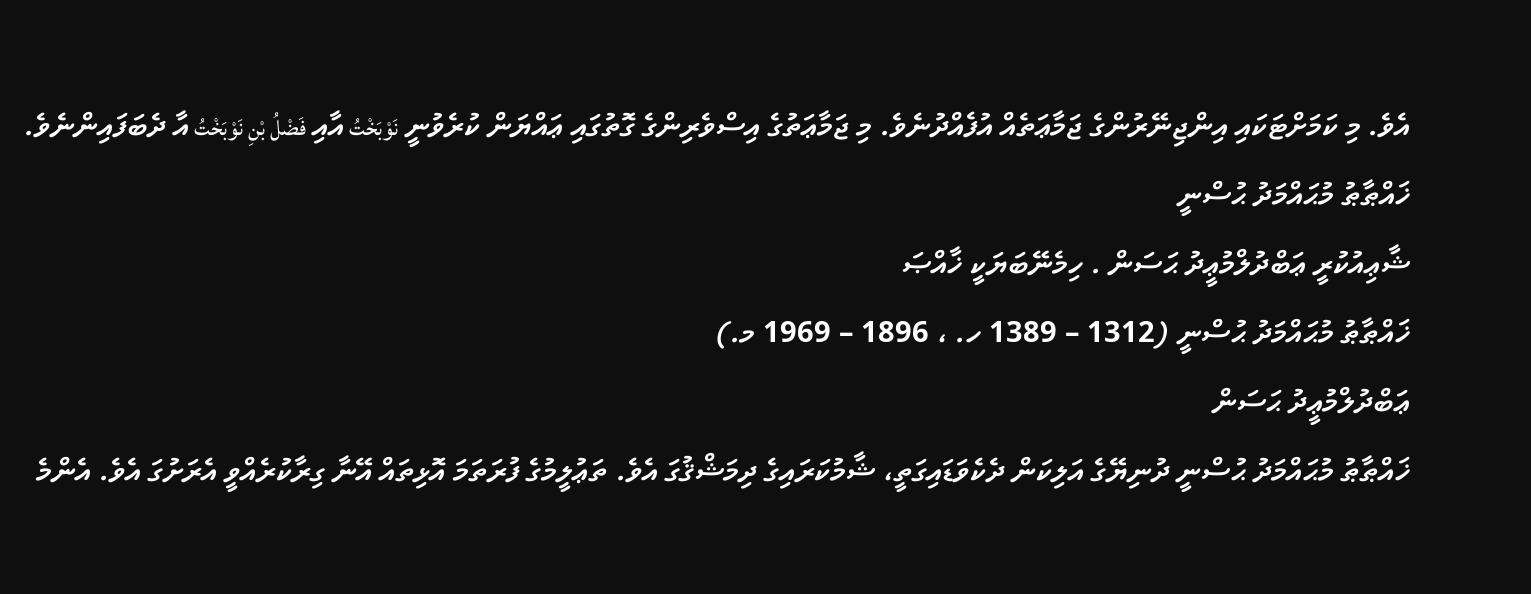އެވެ. މި ކަމަށްޓަކައި އިންޖިނޭރުންގެ ޖަމާޢަތެއް އުފެއްދުނެވެ. މި ޖަމާޢަތުގެ އިސްވެރިންގެ ގޮތުގައި ޢައްޔަން ކުރެވުނީ نَوْبَخْتُ އާއި فَضْلُ بْنِ نَوْبَخْتُ އާ ދެބަފައިންނެވެ.
ޚައްޠާޠު މުޙައްމަދު ޙުސްނީ
ޝާޢިއުކުރީ ޢަބްދުލްމުޢީދު ޙަސަން . ހިމެނޭބަޔަކީ ޚާއްޞަ
ޚައްޠާޠު މުޙައްމަދު ޙުސްނީ (1312 – 1389 ހ. ، 1896 – 1969 މ.)
ޢަބްދުލްމުޢީދު ޙަސަން
ޚައްޠާޠު މުޙައްމަދު ޙުސްނީ ދުނިޔޭގެ އަލިކަން ދެކެވަޑައިގަތީ، ޝާމުކަރައިގެ ދިމަޝްޤުގަ އެވެ. ތަޢުލީމުގެ ފުރަތަމަ އޮޅިތައް އޭނާ ގިރާކުރެއްވީ އެރަށުގަ އެވެ. އެންމެ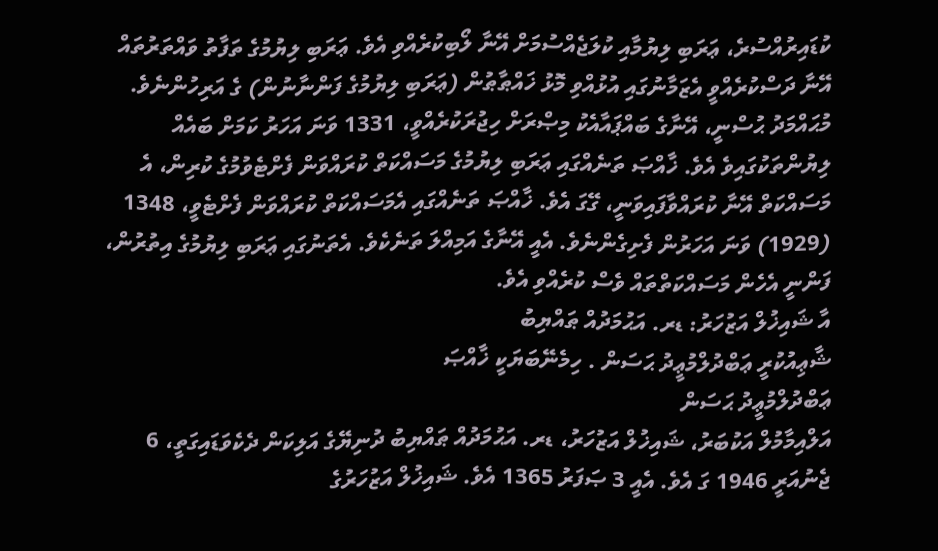ކުޑައިރުއްސުރެ، ޢަރަބި ލިޔުމާއި ކުލަޖެއްސުމަށް އޭނާ ލޯބިކުރެއްވި އެވެ. ޢަރަބި ލިޔުމުގެ ތަފާތު ވައްތަރުތައް އޭނާ ދަސްކުރެއްވީ އެޒަމާނުގައި އުޅުއްވި މޮޅު ޚައްޠާޠުން (ޢަރަބި ލިޔުމުގެ ފަންނާނުން) ގެ އަރިހުންނެވެ.
މުޙައްމަދު ޙުސްނީ، އޭނާގެ ބައްޕައާއެކު މިޞްރަށް ހިޖުރަކުރެއްވީ، 1331 ވަނަ އަހަރު ކަމަށް ބައެއް ލިޔުންތަކުގައިވެ އެވެ. ޚާއްޞަ ތަނެއްގައި ޢަރަބި ލިޔުމުގެ މަސައްކަތް ކުރައްވަން ފެށްޓެވުމުގެ ކުރިން، އެ މަސައްކަތް އޭނާ ކުރައްވާފައިވަނީ، ގޭގަ އެވެ. ޚާއްޞަ ތަނެއްގައި އެމަސައްކަތް ކުރައްވަން ފެށްޓެވީ، 1348 (1929) ވަނަ އަހަރުން ފެށިގެންނެވެ. އެއީ އޭނާގެ އަމިއްލަ ތަނެކެވެ. އެތަނުގައި ޢަރަބި ލިޔުމުގެ އިތުރުން، ފަންނީ އެހެން މަސައްކަތްތައް ވެސް ކުރެއްވި އެވެ.
އާ ޝައިޚުލް އަޒުހަރު: ޑރ. އަޙުމަދުއް ޠައްޔިބު
ޝާޢިއުކުރީ ޢަބްދުލްމުޢީދު ޙަސަން . ހިމެނޭބަޔަކީ ޚާއްޞަ
ޢަބްދުލްމުޢީދު ޙަސަން
އަލްއިމާމުލް އަކުބަރު، ޝައިޚުލް އަޒުހަރު، ޑރ. އަޙުމަދުއް ޠައްޔިބު ދުނިޔޭގެ އަލިކަން ދެކެވަޑައިގަތީ، 6 ޖެނުއަރީ 1946 ގަ އެވެ. އެއީ 3 ޞަފަރު 1365 އެވެ. ޝައިޚުލް އަޒުހަރުގެ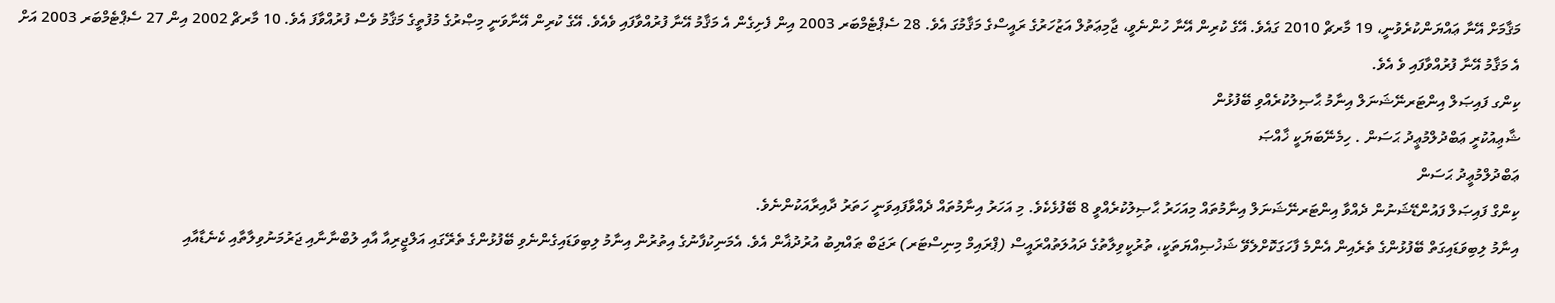މަޤާމަށް އޭނާ ޢައްޔަންކުރެވުނީ، 19 މާރޗް 2010 ގައެވެ. އޭގެ ކުރިން އޭނާ ހުންނެވީ، ޖާމިޢަތުލް އަޒުހަރުގެ ރައީސްގެ މަޤާމުގަ އެވެ. 28 ސެޕްޓެމްބަރ 2003 އިން ފެށިގެން އެ މަޤާމު އޭނާ ފުރުއްވާފައި ވެއެވެ. އޭގެ ކުރިން އޭނާވަނީ މިޞްރުގެ މުފުތީގެ މަޤާމު ވެސް ފުރުއްވާފަ އެވެ. 10 މާރޗް 2002 އިން 27 ސެޕްޓެމްބަރ 2003 އަށް އެ މަޤާމު އޭނާ ފުރުއްވާފައި ވެ އެވެ.
ކިންގ ފައިޞަލް އިންޓަރނޭޝަނަލް އިނާމު ޙާޞިލުކުރެއްވި ބޭފުޅުން
ޝާޢިއުކުރީ ޢަބްދުލްމުޢީދު ޙަސަން . ހިމެނޭބަޔަކީ ޚާއްޞަ
ޢަބްދުލްމުޢީދު ޙަސަން
ކިންގް ފައިޞަލް ފައުންޑޭޝަނުން ދެއްވާ އިންޓަރނޭޝަނަލް އިނާމުތައް މިއަހަރު ޙާޞިލުކުރެއްވީ 8 ބޭފުޅެކެވެ. މި އަހަރު އިނާމުތައް ދެއްވާފައިވަނީ ހަތަރު ދާއިރާއަކުންނެވެ.
އިނާމު ލިބިވަޑައިގަތް ބޭފުޅުންގެ ތެރެއިން އެންމެ ފާހަގަކޮށްލެވޭ ޝަޚުޞިއްޔަތަކީ، ތުރުކީވިލާތުގެ ދައުލަތުއްރައީސް (ޕްރައިމް މިނިސްޓަރ) ރަޖަބް ޠައްޔިބު އުރުދުޣާން އެވެ. އެމަނިކުފާނުގެ އިތުރުން އިނާމު ލިބިވަޑައިގެންނެވި ބޭފުޅުންގެ ތެރޭގައި އަލްޖީރިއާ އާއި ލުބްނާނާއި ޖަރުމަނުވިލާތާއި ކެނެޑާއާއި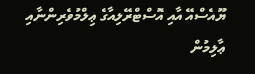ޔޫއެސްއޭ އާއި އޮސްޓްރޭލިއާގެ ޢިލްމުވެރިންނާއި ޢާލިމުން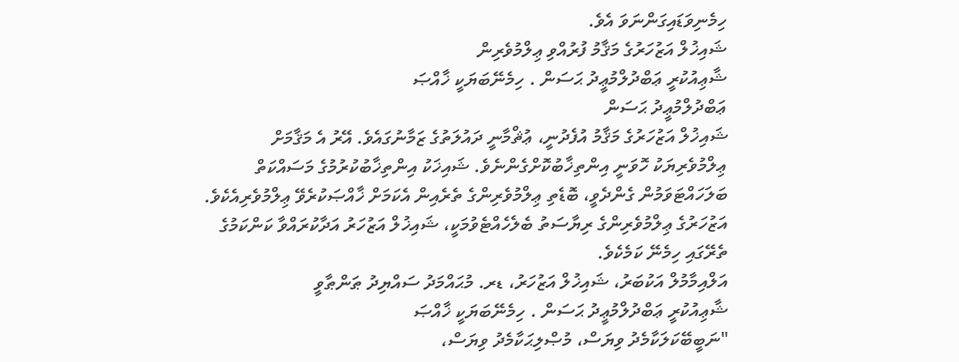ހިމެނިވަޑައިގަންނަވަ އެވެ.
ޝައިޚުލް އަޒުހަރުގެ މަޤާމު ފުރުއްވި ޢިލްމުވެރިން
ޝާޢިއުކުރީ ޢަބްދުލްމުޢީދު ޙަސަން . ހިމެނޭބަޔަކީ ޚާއްޞަ
ޢަބްދުލްމުޢީދު ޙަސަން
ޝައިޚުލް އަޒުހަރުގެ މަޤާމު އުފެދުނީ، ޢުޘްމާނީ ދައުލަތުގެ ޒަމާނުގައެވެ. އޭރު އެ މަޤާމަށް ޢިލްމުވެރިޔަކު ހޮވަނީ އިންތިޚާބުކޮށްގެންނެވެ. ޝައިޚަކު އިންތިޚާބުކުރުމުގެ މަސައްކަތް ބަލަހައްޓަވަމުން ގެންދެވީ، ބޮޑެތި ޢިލްމުވެރިންގެ ތެރެއިން އެކަމަށް ޚާއްޞަކުރެވޭ ޢިލްމުވެރިއެކެވެ. އަޒުހަރުގެ ޢިލްމުވެރިންގެ ރިޔާސަތު ބެލެހެއްޓެވުމަކީ، ޝައިޚުލް އަޒުހަރު އަދާކުރައްވާ ކަންކަމުގެ ތެރޭގައި ހިމެނޭ ކަމެކެވެ.
އަލްއިމާމުލް އަކުބަރު، ޝައިޚުލް އަޒުހަރު، ޑރ. މުޙައްމަދު ސައްޔިދު ޠަންޠާވީ
ޝާޢިއުކުރީ ޢަބްދުލްމުޢީދު ޙަސަން . ހިމެނޭބަޔަކީ ޚާއްޞަ
"ނަބީބޭކަލަކާމެދު ވިޔަސް، މުޞްލިޙަކާމެދު ވިޔަސް،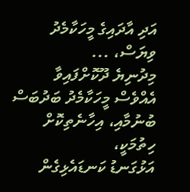އަދި އާދައިގެ މީހަކާމެދު ވިޔަސް، ...
މިދުނިޔެ ދޫކޮށްފައިވާ އެއްވެސް މީހަކާމެދު ބަދުބަސް ބުނުމާއި، އިހާނެތިކޮށް ހިތުމަކީ،
އަޅުގަނޑު ކަނޑައެޅިގެން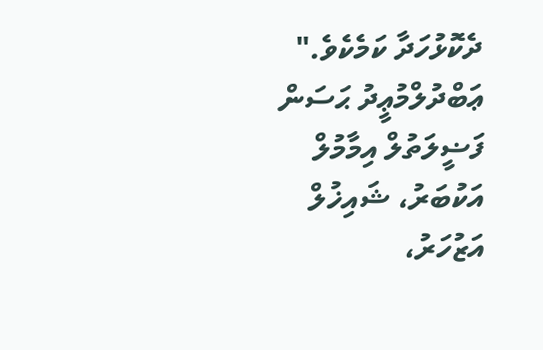ދެކޮޅުހަދާ ކަމެކެވެ."
ޢަބްދުލްމުޢީދު ޙަސަން
ފަޟީލަތުލް އިމާމުލް އަކުބަރު، ޝައިޚުލް އަޒުހަރު،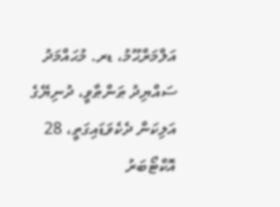އަލްމަރްޙޫމު، ޑރ. މުޙައްމަދު ސައްޔިދު ޠަންޠާވީ، ދުނިޔޭގެ އަލިކަން ދެކެވަޑައިގަތީ، 28 އޮކްޓޯބަރު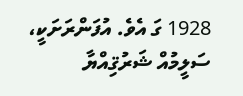1928 ގަ އެވެ. އުފަންރަށަކީ، ސަލީމުއް ޝަރުޤިއްޔާ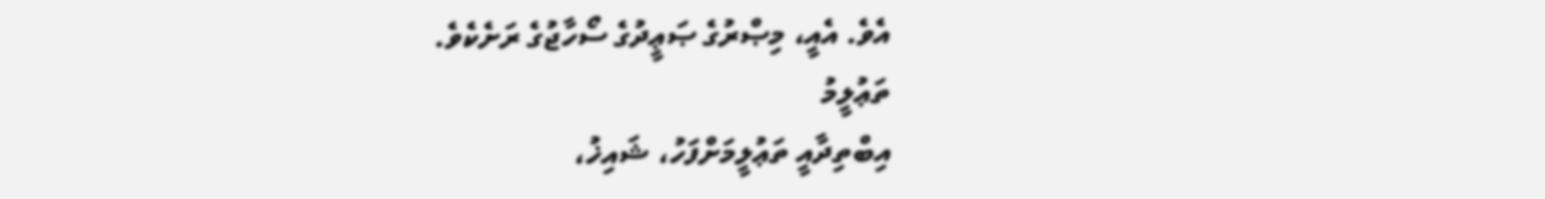އެވެ. އެއީ، މިޞްރުގެ ޞަޢީދުގެ ސޯހާޖުގެ ރަށެކެވެ.
ތަޢުލީމު
އިބްތިދާއީ ތަޢުލީމަށްފަހު، ޝައިޚު،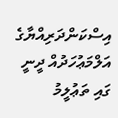އިސްކަންދަރިއްޔާގެ އަލްމަޢުހަދުއް ދީނީ ގައި ތަޢުލީމު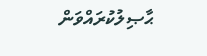ޙާޞިލުކުރައްވަން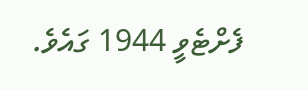ފެށްޓެވީ 1944 ގައެވެ.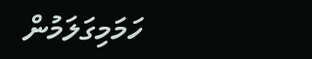ހަމަމިގަލަމުން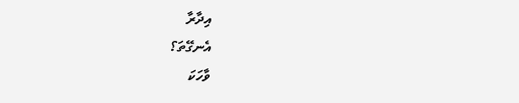އިދާރާ
އެނގޭތަ؟
ވާހަކަ